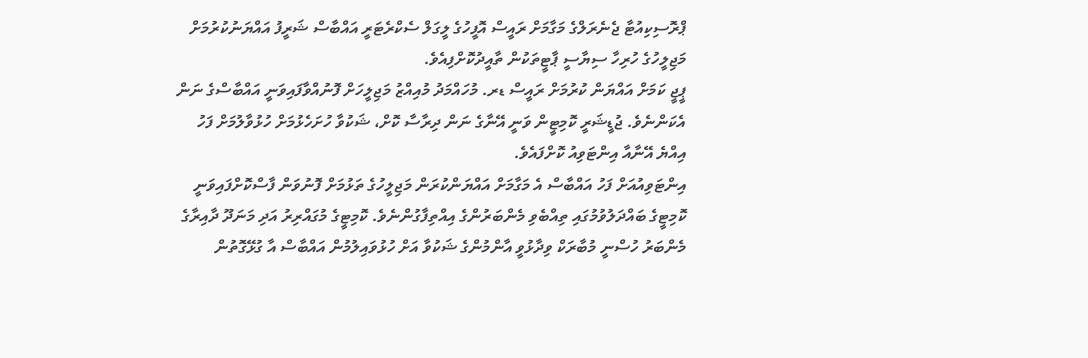ޕްރޮސިކިއުޓާ ޖެނެރަލްގެ މަގާމަށް ރައީސް އޮފީހުގެ ލީގަލް ސެކްރެޓަރީ އައްބާސް ޝަރީފު އައްޔަނުކުރުމަށް މަޖިލީހުގެ ހުރިހާ ސިޔާސީ ޕާޓީތަކުން ތާއީދުކޮށްފިއެވެ.
ޕީޖީ ކަމަށް އައްޔަން ކުރުމަށް ރައީސް ޑރ. މުހައްމަދު މުއިއްޒު މަޖިލީހަށް ފޮނުއްވާފައިވަނީ އައްބާސްގެ ނަން އެކަންނެވެ. ޖުޑީޝަރީ ކޮމިޓީން ވަނީ އޭނާގެ ނަން ދިރާސާ ކޮށް، ޝަކުވާ ހުށަހެޅުމަށް ހުޅުވާލުމަށް ފަހު އިއްޔެ އޭނާއާ އިންޓަވިއު ކޮށްފައެވެ.
އިންޓަވިއުއަށް ފަހު އައްބާސް އެ މަގާމަށް އައްޔަންކުރަން މަޖިލީހުގެ ތަޅުމަށް ފޮނުވަން ފާސްކޮށްފައިވަނީ ކޮމިޓީގެ ބައްދަލުވުމުގައި ތިއްބެވި މެންބަރުންގެ އިއްތިފާގުންނެވެ. ކޮމިޓީގެ މުގައްރިރު އަދި މަނަދޫ ދާއިރާގެ މެންބަރު ހުސްނީ މުބާރަކް ވިދާޅުވީ އާންމުންގެ ޝަކުވާ އަށް ހުޅުވައިލުމުން އައްބާސް އާ ގުޅޭގޮތުން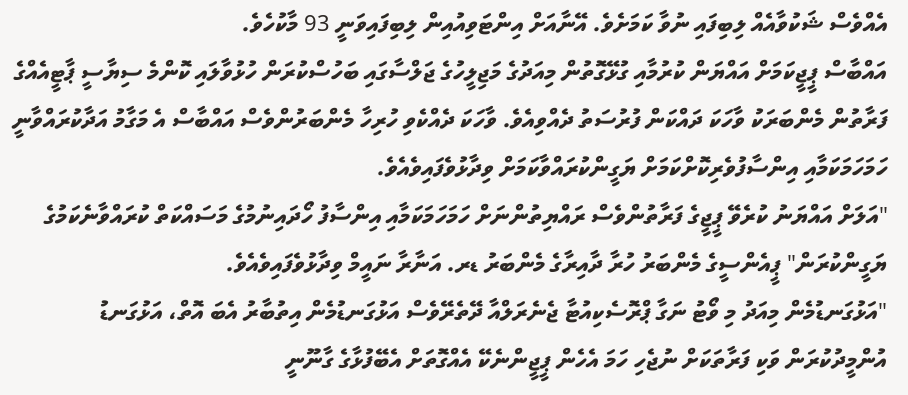އެއްވެސް ޝަކުވާއެއް ލިބިފައި ނުވާ ކަމަށެވެ. އޭނާއަށް އިންޓަވިއުއިން ލިބިފައިވަނީ 93 މާކުހެވެ.
އައްބާސް ޕީޖީކަމަށް އައްޔަން ކުރުމާއި ގުޅޭގޮތުން މިއަދުގެ މަޖިލީހުގެ ޖަލްސާގައި ބަހުސްކުރަން ހުޅުވާލައި ކޮންމެ ސިޔާސީ ޕާޓީއެއްގެ ފަރާތުން މެންބަރަކު ވާހަކަ ދައްކަން ފުރުސަތު ދެއްވިއެވެ. ވާހަކަ ދެއްކެވި ހުރިހާ މެންބަރުންވެސް އައްބާސް އެ މަގާމު އަދާކުރައްވާނީ ހަމަހަމަކަމާއި އިންސާފުވެރިކޮށްކަމަށް ޔަގީންކުރައްވާކަމަށް ވިދާޅުވެފައިވެއެވެ.
"އަލަށް އައްޔަނު ކުރެވޭ ޕީޖީގެ ފަރާތުންވެސް ރައްޔިތުންނަށް ހަމަހަމަކަމާއި އިންސާފު ހޯދައިނުމުގެ މަސައްކަތް ކުރައްވާނެކަމުގެ ޔަގީންކުރަން" ޕީއެންސީގެ މެންބަރު ހުރާ ދާއިރާގެ މެންބަރު ޑރ. އަނާރާ ނައީމް ވިދާޅުވެފައިވެއެވެ.
"އަޅުގަނޑުމެން މިއަދު މި ވޯޓު ނަގާ ޕްރޮސެކިއުޓާ ޖެނެރަލްއާ ދޭތެރޭވެސް އަޅުގަނޑުމެން އިތުބާރު އެބަ އޮތް، އަޅުގަނޑު އުންމީދުކުރަން ވަކި ފަރާތަކަށް ނުޖެހި ހަމަ އެހެން ޕީޖީންނެކޭ އެއްގޮތަށް އެބޭފުޅާގެ ގާނޫނީ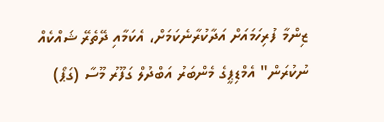ޒިންމާ ފުރިހަމައަށް އަދާކުރާނެކަމަށް، އެކަމާއި ދޭތެރޭ ޝައްކެއް ނުކުރަން" އެމްޑިޕީގެ މެންބަރު އަބްދުލް ގަފޫރު މޫސާ (ގަޕޯ)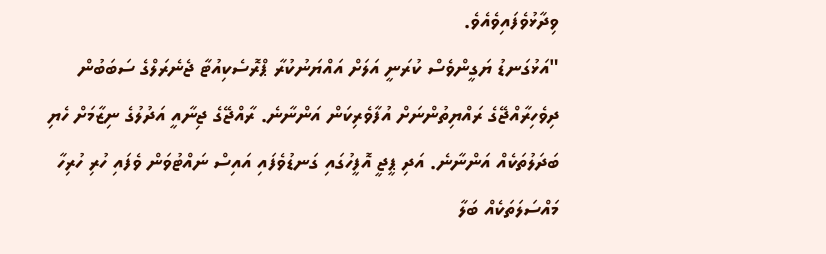ވިދާޅުވެފައިވެއެވެ.
"އަޅުގަނޑު ޔަގީންވެސް ކުރަނީ އަލަށް އައްޔަނުކުރާ ޕްރޮސެކިއުޓާ ޖެނެރަލްގެ ސަބަބުން ދިވެހިރާއްޖޭގެ ރައްޔިތުންނަށް އުފާވެރިކަން އަންނާނެ. ރާއްޖޭގެ ޖިނާއީ އަދުލުގެ ނިޒާމަށް ހެޔި ބަދަލުތަކެއް އަންނާނެ. އަދި ޕީޖީ އޮފީހުގައި ގަނޑުވެފައި އައިސް ނައްޓުވަން ވެފައި ހުރި ހުރިހާ މައްސަލަތަކެއް ބަލާ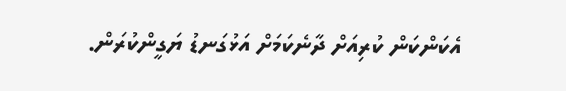އެކަންކަން ކުރިއަށް ދާނެކަމަށް އަޅުގަނޑު ޔަގީންކުރަން.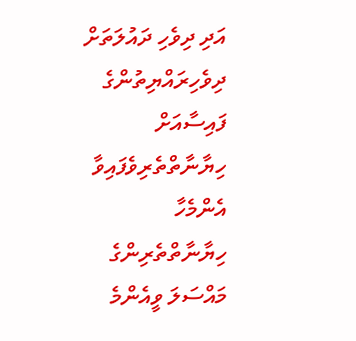އަދި ދިވެހި ދައުލަތަށް ދިވެހިރައްޔިތުންގެ ފައިސާއަށް ހިޔާނާތްތެރިވެފައިވާ އެންމެހާ ހިޔާނާތްތެރިންގެ މައްސަލަ ވީއެންމެ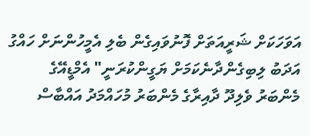އަވަހަކަށް ޝަރީއަތަށް ފޮނުވައިގެން ބެލި އެމީހުންނަށް ހައްގު އަދަބު ލިބިގެންދާނެކަމަށް ޔަގީންކުރަނީ" އެމްޑީއޭގެ މެންބަރު ވެލިދޫ ދާއިރާގެ މެންބަރު މުހައްމަދު އައްބާސް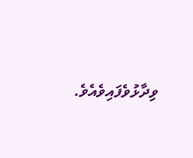ވިދާޅުވެފައިވެއެވެ.